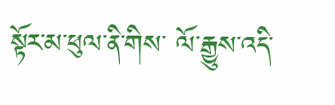སྟོར་མ་ཕུལ་ནི་གིས་ ལོ་རྒྱུས་འདི་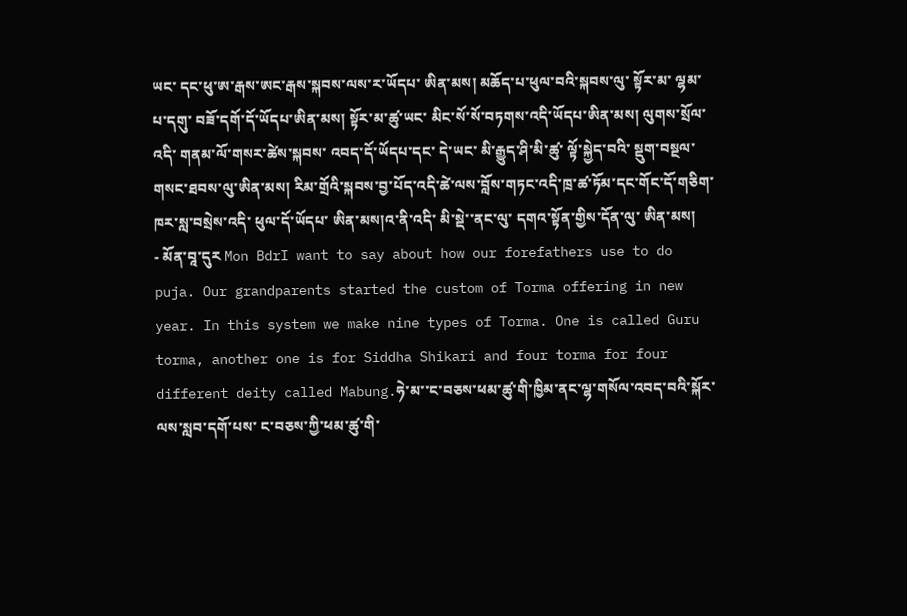ཡང་ དང་ཕུ་ཨ་རྒས་ཨང་རྒས་སྐབས་ལས་ར་ཡོདཔ་ ཨིན་མས། མཆོད་པ་ཕུལ་བའི་སྐབས་ལུ་ སྟོར་མ་ ལྷམ་པ་དགུ་ བཟོ་དགོ་དོ་ཡོདཔ་ཨིན་མས། སྟོར་མ་ཚུ་ཡང་ མིང་སོ་སོ་བཏགས་འདི་ཡོདཔ་ཨིན་མས། ལུགས་སྲོལ་འདི་ གནམ་ལོ་གསར་ཚེས་སྐབས་ འབད་དོ་ཡོདཔ་དང་ དེ་ཡང་ མི་རྒྱུད་ཤི་མི་ཚུ་ ལྟོ་སྐྱེད་བའི་ སྡུག་བསྔལ་གསང་ཐབས་ལུ་ཨིན་མས། རིམ་གྲོའི་སྐབས་བྱ་པོད་འདི་ཚེ་ལས་བློས་གཏང་འདི་ཁྲ་ཚ་ཏོམ་དང་གོང་དོ་གཅིག་ཁར་སླ་བསྲེས་འདི་ ཕུལ་དོ་ཡོདཔ་ ཨིན་མས།འ་ནི་འདི་ མི་སྡེ་་ནང་ལུ་ དགའ་སྟོན་གྱིས་དོན་ལུ་ ཨིན་མས།
- མོན་བཱ་དུར Mon BdrI want to say about how our forefathers use to do puja. Our grandparents started the custom of Torma offering in new year. In this system we make nine types of Torma. One is called Guru torma, another one is for Siddha Shikari and four torma for four different deity called Mabung.ཧེ་མ་་ང་བཅས་ཕམ་ཚུ་གི་ཁྱིམ་ནང་ལྷ་གསོལ་འབད་བའི་སྐོར་ལས་སླབ་དགོ་པས་ ང་བཅས་ཀྱི་ཕམ་ཚུ་གི་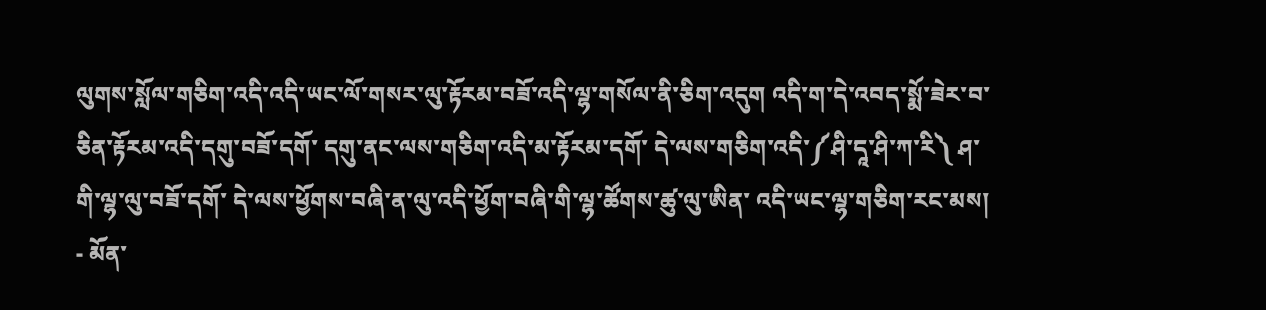ལུགས་སློལ་གཅིག་འདི་འདི་ཡང་ལོ་གསར་ལུ་རྟོརམ་བཟོ་འདི་ལྷ་གསོལ་ནི་ཅིག་འདུག འདི་ག་དེ་འབད་སྨོ་ཟེར་བ་ཅིན་རྟོརམ་འདི་དགུ་བཟོ་དགོ་ དགུ་ནང་ལས་གཅིག་འདི་མ་རྟོརམ་དགོ་ དེ་ལས་གཅིག་འདི་༼ཤི་དཱ་ཤི་ཀ་རི༽ ཤ་གི་ལྷ་ལུ་བཟོ་དགོ་ དེ་ལས་ཕྱོགས་བཞི་ན་ལུ་འདི་ཕྱོག་བཞི་གི་ལྷ་ཚོགས་ཚུ་ལུ་ཨིན་ འདི་ཡང་ལྷ་གཅིག་རང་མས།
- མོན་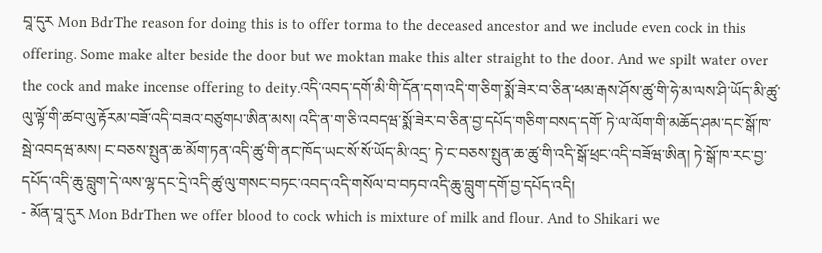བཱ་དུར Mon BdrThe reason for doing this is to offer torma to the deceased ancestor and we include even cock in this offering. Some make alter beside the door but we moktan make this alter straight to the door. And we spilt water over the cock and make incense offering to deity.འདི་འབད་དགོ་མི་གི་དོན་དག་འདི་ག་ཅིག་སྨོ་ཟེར་བ་ཅིན་ཕམ་རྒས་ཤོས་ཚུ་གི་ཧེ་མ་ལས་ཤི་ཡོད་མི་ཚུ་ལུ་ལྟོ་གི་ཚབ་ལུ་རྟོརམ་བཟོ་འདི་བཟའ་བཙུགཔ་ཨིན་མས། འདི་ན་ག་ཅི་འབདཝ་སྨོ་ཟེར་བ་ཅིན་བྱ་དཔོད་གཅིག་བསད་དགོ་ ཏེ་ལ་ལོག་གི་མཆོད་ཤམ་དང་སྒོ་ཁ་སྦེ་འབདཝ་མས། ང་བཅས་སྤུན་ཆ་མོག་ཏན་འདི་ཚུ་གི་ནང་ཁོད་ཡང་སོ་སོ་ཡོད་མི་འདྲ་ ཏེ་ང་བཅས་སྤུན་ཆ་ཚུ་གི་འདི་སྒོ་ཕྲང་འདི་བཟོཝ་ཨིན། ཏེ་སྒོ་ཁ་རང་བྱ་དཔོད་འདི་ཆུ་བླུག་དེ་ལས་ལྷ་དང་དྲེ་འདི་ཚུ་ལུ་གསང་བཏང་འབད་འདི་གསོལ་བ་བཏབ་འདི་ཆུ་བླུག་དགོ་བྱ་དཔོད་འདི།
- མོན་བཱ་དུར Mon BdrThen we offer blood to cock which is mixture of milk and flour. And to Shikari we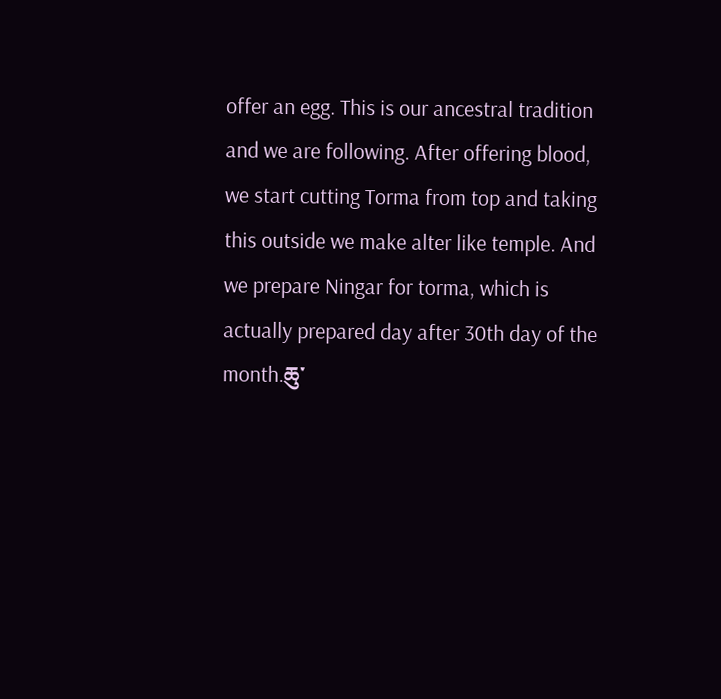offer an egg. This is our ancestral tradition and we are following. After offering blood, we start cutting Torma from top and taking this outside we make alter like temple. And we prepare Ningar for torma, which is actually prepared day after 30th day of the month.ཆུ་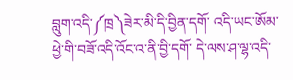བླུག་འདི་༼ཁྲ༽ཟེར་མི་དི་བྱིན་དགོ་ འདི་ཡང་ཨོམ་ཕྱེ་གི་བཟོ་འདི་འོང་འ་ནི་བྱི་དགོ་ དེ་ལས་ཤ་ལྷ་འདི་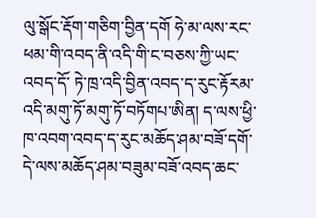ལུ་སྒོང་རྡོག་གཅིག་བྱིན་དགོ ཧེ་མ་ལས་རང་ཕམ་གི་འབད་ནི་འདི་གི་ང་བཅས་ཀྱི་ཡང་འབད་དོ་ ཏེ་ཁྲ་འདི་བྱིན་འབད་ད་རུང་རྟོརམ་འདི་མགུ་ཏོ་མགུ་ཏོ་བཏོགཔ་ཨིན། ད་ལས་ཕྱི་ཁ་འབག་འབད་ད་རུང་མཆོད་ཤམ་བཟོ་དགོ་ དེ་ལས་མཆོད་ཤམ་བཟུམ་བཟོ་འབད་ཆང་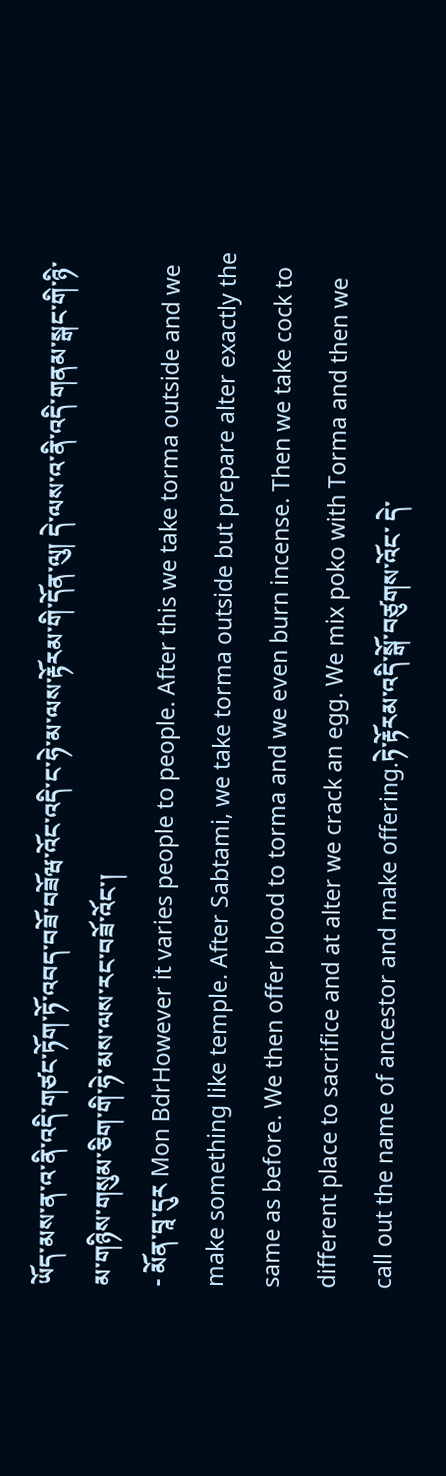ཡོད་མས་ན་འ་ནི་འདི་གཙང་ཏོག་ཏོ་འབད་བཟོ་བཟོཝ་འོང་འདི་ང་ཧེ་མ་ལས་རྟོརམ་གི་དོན་ལུ། དེ་ལས་འ་ནི་འདི་གནམ་སྒང་གི་ཉི་མ་གཉིས་གསུམ་ཅིག་གི་ཧེ་མས་ལས་རང་བཟོ་འོང་།
- མོན་བཱ་དུར Mon BdrHowever it varies people to people. After this we take torma outside and we make something like temple. After Sabtami, we take torma outside but prepare alter exactly the same as before. We then offer blood to torma and we even burn incense. Then we take cock to different place to sacrifice and at alter we crack an egg. We mix poko with Torma and then we call out the name of ancestor and make offering.ཏེ་རྟོརམ་འདི་སྒོ་བཙུགས་འོང་ དེ་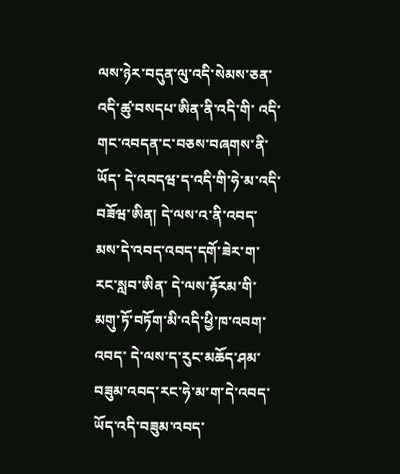ལས་ཉེར་བདུན་ལུ་འདི་སེམས་ཅན་འདི་ཚུ་བསདཔ་ཨིན་ནི་འདི་གི་ འདི་གང་འབདན་ང་བཅས་བཞགས་ནི་ཡོད་ དེ་འབདཝ་ད་འདི་གི་ཧེ་མ་འདི་བཟོཝ་ཨིན། དེ་ལས་འ་ནི་འབད་མས་དེ་འབད་འབད་དགོ་ཟེར་ག་རང་སླབ་ཨིན་ དེ་ལས་རྟོརམ་གི་མགུ་ཏོ་བཏོག་མི་འདི་ཕྱི་ཁ་འབག་འབད་ དེ་ལས་ད་རུང་མཆོད་ཤམ་བཟུམ་འབད་རང་ཧེ་མ་ག་དེ་འབད་ཡོད་འདི་བཟུམ་འབད་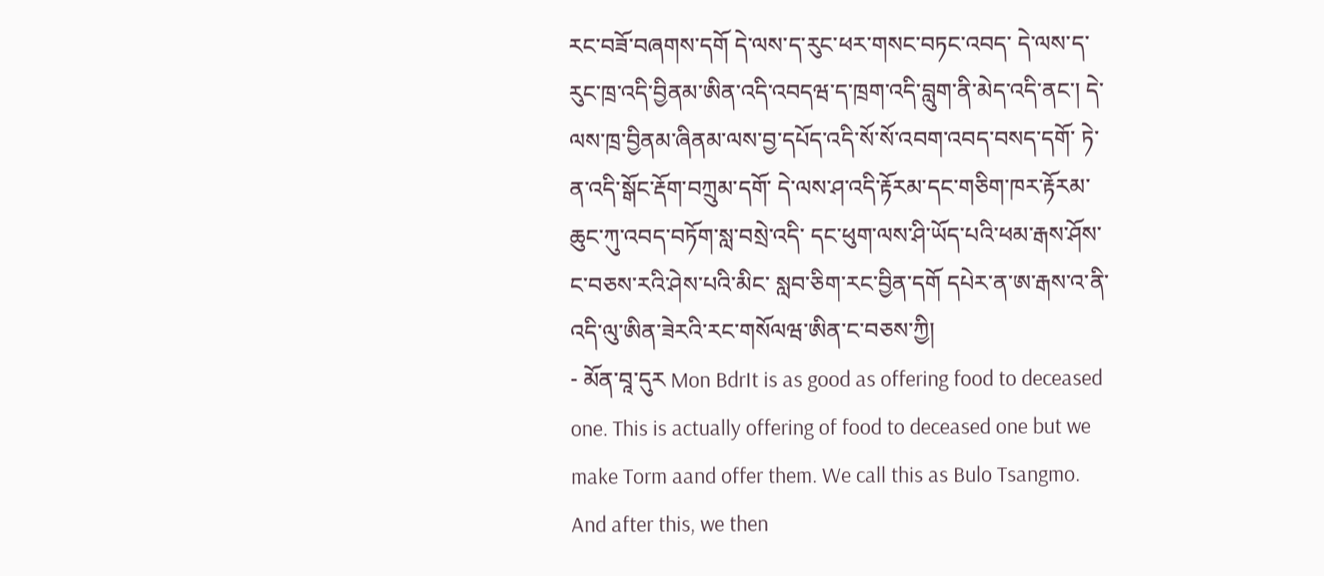རང་བཟོ་བཞགས་དགོ དེ་ལས་ད་རུང་ཕར་གསང་བཏང་འབད་ དེ་ལས་ད་རུང་ཁྲ་འདི་བྱིནམ་ཨིན་འདི་འབདཝ་ད་ཁྲག་འདི་བླུག་ནི་མེད་འདི་ནང་། དེ་ལས་ཁྲ་བྱིནམ་ཞིནམ་ལས་བྱ་དཔོད་འདི་སོ་སོ་འབག་འབད་བསད་དགོ་ ཏེ་ན་འདི་སྒོང་རྡོག་བཀྲུམ་དགོ་ དེ་ལས་ཤ་འདི་རྟོརམ་དང་གཅིག་ཁར་རྟོརམ་ཆུང་ཀུ་འབད་བཏོག་སླ་བསྲེ་འདི་ དང་ཕུག་ལས་ཤི་ཡོད་པའི་ཕམ་རྒས་ཤོས་ང་བཅས་རའི་ཤེས་པའི་མིང་ སླབ་ཅིག་རང་བྱིན་དགོ དཔེར་ན་ཨ་རྒས་འ་ནི་འདི་ལུ་ཨིན་ཟེརའི་རང་གསོལཝ་ཨིན་ང་བཅས་ཀྱི།
- མོན་བཱ་དུར Mon BdrIt is as good as offering food to deceased one. This is actually offering of food to deceased one but we make Torm aand offer them. We call this as Bulo Tsangmo. And after this, we then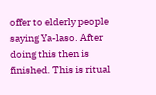offer to elderly people saying Ya-laso. After doing this then is finished. This is ritual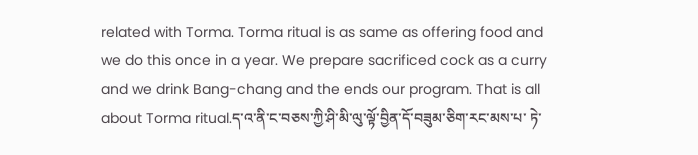related with Torma. Torma ritual is as same as offering food and we do this once in a year. We prepare sacrificed cock as a curry and we drink Bang-chang and the ends our program. That is all about Torma ritual.ད་འ་ནི་ང་བཅས་ཀྱི་ཤི་མི་ལུ་ལྟོ་བྱིན་དོ་བཟུམ་ཅིག་རང་མས་པ་ ཏེ་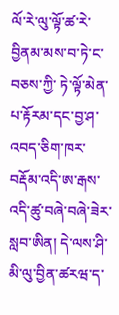ལོ་རེ་ལུ་ལྟོ་ཚ་རེ་བྱིནམ་མས་བ་ཏེ་ང་བཅས་ཀྱི་ ཏེ་ལྟོ་མེན་པ་རྟོརམ་དང་བྱ་ཤ་འབད་ཅིག་ཁར་བརྡོམ་འདི་ཨ་རྒས་འདི་ཚུ་བཞེ་བཞེ་ཟེར་སླབ་ཨིན། དེ་ལས་ཤི་མི་ལུ་བྱིན་ཚརཝ་ད་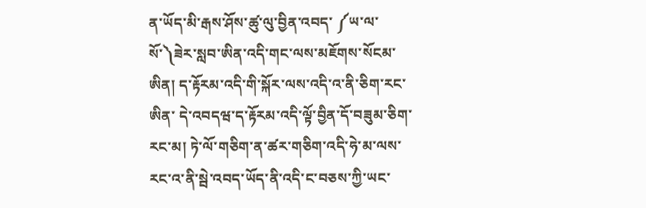ན་ཡོད་མི་རྒས་ཤོས་ཚུ་ལུ་བྱིན་འབད་ ༼ཡ་ལ་སོ་༽ཟེར་སླབ་ཨིན་འདི་གང་ལས་མཇོགས་སོངམ་ཨིན། ད་རྟོརམ་འདི་གི་སྐོར་ལས་འདི་འ་ནི་ཅིག་རང་ཨིན་ དེ་འབདཝ་ད་རྟོརམ་འདི་ལྟོ་བྱིན་དོ་བཟུམ་ཅིག་རང་མ། ཏེ་ལོ་གཅིག་ན་ཚར་གཅིག་འདི་ཧེ་མ་ལས་རང་འ་ནི་སྦེ་འབད་ཡོད་ནི་འདི་ང་བཅས་ཀྱི་ཡང་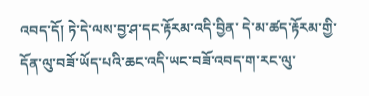འབད་དོ། ཏེ་དེ་ལས་བྱ་ཤ་དང་རྟོརམ་འདི་བྱིན་ དེ་མ་ཚད་རྟོརམ་གྱི་དོན་ལུ་བཟོ་ཡོད་པའི་ཆང་འདི་ཡང་བཟོ་འབད་ག་རང་ལུ་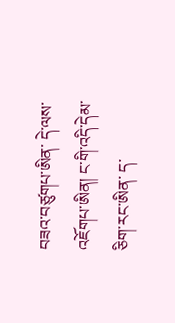བཟའ་བཙུགཔ་ཨིན་ དེ་ལས་འཇོགཔ་ཨིན། ང་གི་འདི་དེམ་ཅིག་རང་ཨིན་ ད་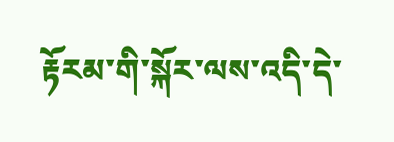རྟོརམ་གི་སྐོར་ལས་འདི་དེ་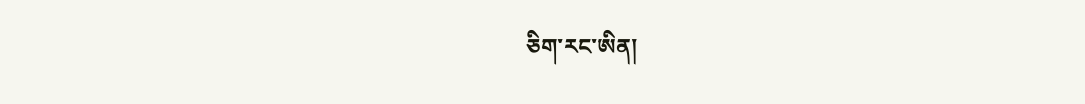ཅིག་རང་ཨིན།